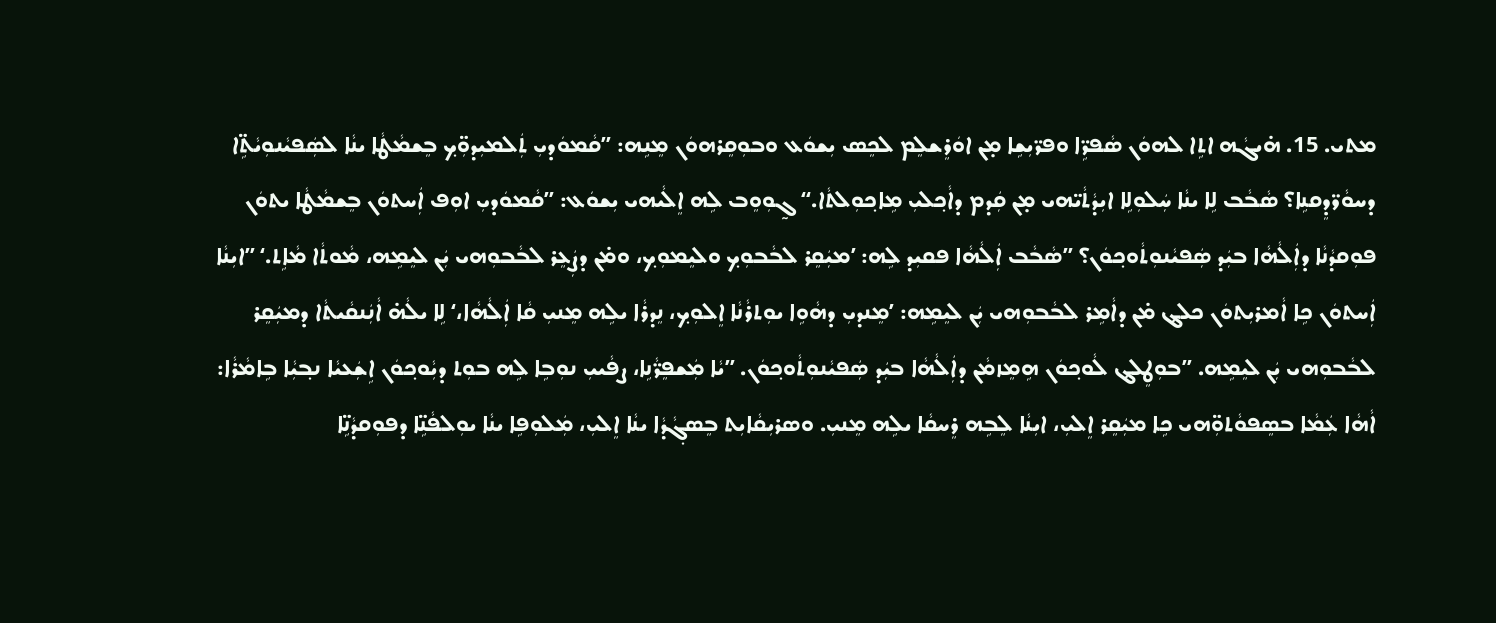ܡܬ‌ܝ. 15. ܗ̇ܝܓܵܗ ܐܬܹ‌ܐ ܠܗܘܿܢ ܣܵܦܪܹ̈ܐ ܘܦܪ̈ܝܼܫܹܐ ܡ̣ܢ ܐܘܿܪܸܫܠܸܡ ܠܟܸܣ ܝܼܫܘܿܥ ܘܒܘܼܩܸܪܗܘܿܢ ܡܸܢܹܗ: ”ܩܵܡܘܿܕܝܼ ܬܲܠܡܝܼܕܘܼ̈ܟ݂ ܒܸܫܡܵܛܵܐ ܝܢܵܐ ܠܣܲܦܝܵܢܘܼܝܵܬܹ̈‌ܐ ܕܚܘܵܪ̈ܕܸܩܢܹܐ؟ ܣܵܒܵܒ ܠܹܐ ܝܢܵܐ ܚܲܠܘܼܠܹܐ ܐܝܼܕܵܬܵܝ̈ܗ‌ܝ ܡ̣ܢ ܩܲܕܡ ܕܐܵܟ݂ܠܝܼ ܡܹܐܟ݂ܘܼܠܬܵ‌ܐ.“ ܓ̰ܘܼܘܸܒ ܠܹܗ ܐܸܠܵܝܗ‌ܝ ܝܼܫܘܿܥ: ”ܩܵܡܘܿܕܝܼ ܐܘܼܦ ܐܲܚܬܘܿܢ ܒܸܫܡܵܛܵܐ ܝܬܘܿܢ ܦܘܼܩܕܵܢܵܐ ܕܐܲܠܵܗܵܐ ܒܝܲܕ ܣܲܦܝܵܢܘܼܬܵܘܟ݂ܘܿܢ؟ ”ܣܵܒܵܒ ܐܲܠܵܗܵܐ ܦܩܝܼܕ ܠܹܗ: ’ܡܝܲܩܸܪ ܠܒܵܒܘܼܟ݂ ܘܠܝܸܡܘܼܟ݂، ܘܡ̇ܢ ܕܨܲܥܸܪ ܠܒܵܒܘܼܗ‌ܝ ܝܲܢ ܠܝܸܡܹܗ، ܡܵܘܬܵ‌ܐ ܡܵܐܹܬ.‘ ”ܐܝܼܢܵܐ ܐܲܚܬܘܿܢ ܟܹܐ ܐܵܡܪܝܼܬܘܿܢ ܟܠܔ ܡ̇ܢ ܕܐܵܡܹܪ ܠܒܵܒܘܼܗ‌ܝ ܝܲܢ ܠܝܸܡܹܗ: ’ܡܸܢܕܝܼ ܕܗܵܘܹܐ ܝܘܼܬܪܵܢܵܐ ܐܸܠܘܼܟ݂، ܢܸܕܪܵܐ ܝܠܹܗ ܡܸܢܝܼ ܩܵܐ ܐܲܠܵܗܵܐ،‘ ܠܹܐ ܝܠܵܗ̇ ܐܵܢܲܢܩܵܝܬܵ‌ܐ ܕܡܝܲܩܸܪ ܠܒܵܒܘܼܗ‌ܝ ܝܲܢ ܠܝܸܡܹܗ. ”ܒܘܼܛܸܠܔ ܠܵܘܟ݂ܘܿܢ ܗܹܡܸܙܡܵܢ ܕܐܲܠܵܗܵܐ ܒܝܲܕ ܣܲܦܝܵܢܘܼܬܵܘܟ݂ܘܿܢ. ”ܝܵܐ ܡܲܫܦܸܪ̈ܵܢܹܐ، ܨܦܵܝܝܼ ܢܘܼܒܹܐ ܠܹܗ ܒܘܼܬ ܕܝܼܵܘܟ݂ܘܿܢ ܐܹܫܲܥܝܵܐ ܢܒ݂ܝܼܵܐ ܒܹܐܡܵܪܵܐ: ܐܵܗܵܐ ܥܲܡܵܐ ܒܣܸܦܘܵܬܘܼ̈ܗ‌ܝ ܟܹܐ ܡܝܲܩܸܪ ܐܸܠܝܼ، ܐܝܼܢܵܐ ܠܸܒܹܗ ܪܸܚܩܵܐ ܝܠܹܗ ܡܸܢܝܼ. ܘܣܪܝܼܩܵܐܝܼܬ ܒܸܣܓ݂ܵܕܵܐ ܝܢܵܐ ܐܸܠܝܼ، ܡܲܠܘܼܦܹܐ ܝܢܵܐ ܝܘܼܠܦܵܢܹ̈ܐ ܕܦܘܼܩܕܵܢܹ̈ܐ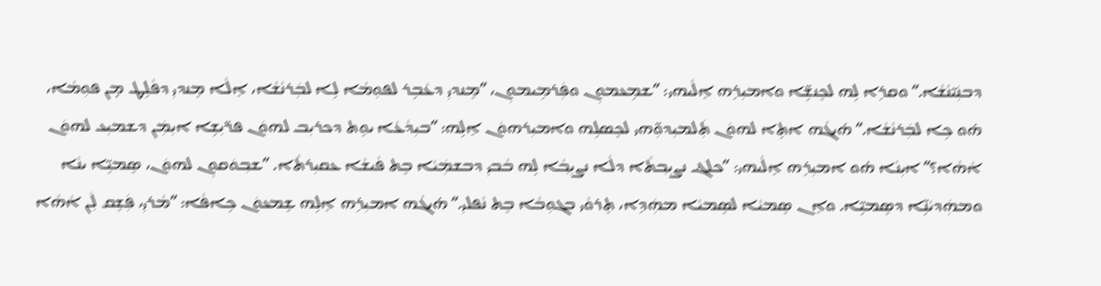ܕܒܢܲܝ̈ܢܵܫܵܐ.“ ܘܩܪܹܐ ܠܹܗ ܠܟܸܢܫܹ̈ܐ ܘܐܡܝܼܪܹܗ ܐܸܠܵܝܗ‌ܝ: ”ܫܡܹܥܡܘܼܢ ܘܦܲܪܡܹܝܡܘܼܢ، ”ܡܸܢܕܝܼ ܕܥܵܒܹܪ ܠܦܘܼܡܵܐ ܠܹܐ ܠܒܲܪܢܵܫܵܐ، ܐܸܠܵܐ ܡܸܢܕܝܼ ܕܦܵܠܹܛ ܡ̣ܢ ܦܘܼܡܵܐ، ܗ̇ܘ ܟܹܐ ܠܒܲܪܢܵܫܵܐ.“ ܗ̇ܝܓܵܗ ܐܬܹ‌ܐ ܠܗܘܿܢ ܬܲܠܡܝܼܕܘܼ̈ܗ‌ܝ ܠܟܸܣܠܹܗ ܘܐܡܝܼܪܗܘܿܢ ܐܸܠܹܗ: ”ܒܝܼܕܵܥܵܐ ܝܘܸܬ ܕܟܪܝܼܒ ܠܗܘܿܢ ܦܪ̈ܝܼܫܹܐ ܐܝܼܡܲܢ ܕܫܡܝܼܥ ܠܗܘܿܢ ܐܵܗܵܐ؟“ ܐܝܼܢܵܐ ܗ̇ܘ ܐܡܝܼܪܹܗ ܐܸܠܵܝܗ‌ܝ: ”ܟܠܔ ܢܨܝܼܒ݂ܬܵ‌ܐ ܕܠܵܐ ܢܨܝܼܒ݂ܵܐ ܠܹܗ ܒܵܒܝܼ ܕܒܫܡܲܝܵܐ ܒܸܬ ܦܵܝܫܵܐ ܥܩܝܼܪܬܵ‌ܐ. ”ܫܒ݂ܘܿܩܘܼܢ ܠܗܘܿܢ، ܣܸܡܝܹ̈ܐ ܝܢܵܐ ܘܡܗܲܕܝܵܢܹ̈ܐ ܕܣܸܡܝܹ̈ܐ. ܘܐܸܢ ܣܸܡܝܵܐ ܠܣܸܡܝܵܐ ܡܗܲܕܹܐ، ܬܸܪܘܵܝ ܒܓܘܼܒܵܐ ܒܸܬ ܢܵܦܠܝܼ.“ ܗ̇ܝܓܵܗ ܐܡܝܼܪܹܗ ܐܸܠܹܗ ܫܸܡܥܘܿܢ ܟܹܐܦܵܐ: ”ܡܵܪܝܼ، ܦܲܫܸܩ ܠܲܢ ܐܵܗܵܐ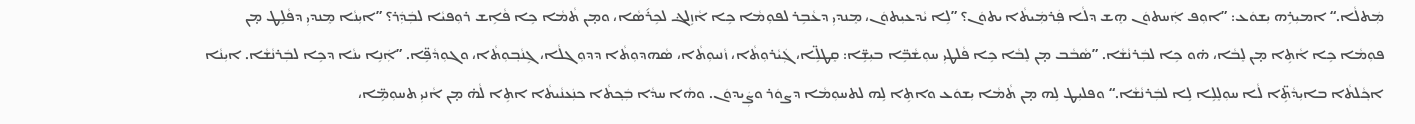ܡܲܬܠܵܐ.“ ܐܡܝܼܪܹܗ ܝܼܫܘܿܥ: ”ܐܘܼܦ ܐܲܚܬܘܿܢ ܗܸܫ ܕܠܵܐ ܦܲܪܡܲܝܬܵ‌ܐ ܝܬܘܿܢ؟ ”ܠܹܐ ܝܵܕܥܝܼܬܘܿܢ، ܡܸܢܕܝܼ ܕܥܵܒܹܪ ܠܦܘܼܡܵܐ ܟܹܐ ܐܵܙܹܠܔ ܠܟܹܪ݇ܣܵܐ، ܘܡ̣ܢ ܬܵܡܵܐ ܟܹܐ ܦܵܐܹܫ ܪܘܼܦܝܵܐ ܠܒܲܕܲܪ؟ ”ܐܝܼܢܵܐ ܡܸܢܕܝܼ ܕܦܵܠܹܛ ܡ̣ܢ ܦܘܼܡܵܐ ܟܹܐ ܐܵܬܹ‌ܐ ܡ̣ܢ ܠܸܒܵܐ، ܗ̇ܘ ܟܹܐ ܠܒܲܪܢܵܫܵܐ. ”ܣܵܒܵܒ ܡ̣ܢ ܠܸܒܵܐ ܟܹܐ ܦܵܠܛܝܼ ܚܘܼܫܵܒܹ̈ܐ ܒܝܼܫܹ̈ܐ: ܩܸܛܠܹ̈ܐ، ܓܲܝܵܪܘܼܬܵ‌ܐ، ܙܵܢܝܘܼܬܵ‌ܐ، ܣܵܗܕܘܼܬܵ‌ܐ ܕܕܘܼܓܠܵܐ، ܓܹܢܵܒ݂ܘܼܬܵ‌ܐ، ܘܓܘܼܕܵܦܹ̈ܐ. ”ܐܲܢܹܐ ܝܢܵܐ ܕܟܹܐ ܠܒܲܪܢܵܫܵܐ. ܐܝܼܢܵܐ ܐܟ݂ܵܠܬܵ‌ܐ ܒܐܝܼܕܵܬܹ̈‌ܐ ܠܵܐ ܚܘܼܠܸܠܹܐ ܠܹܐ ܠܒܲܪܢܵܫܵܐ.“ ܘܦܠܝܼܛ ܠܹܗ ܡ̣ܢ ܬܵܡܵܐ ܝܼܫܘܿܥ ܘܐܬܹ‌ܐ ܠܹܗ ܠܬܚܘܼܡܵܐ ܕܨܘܿܪ ܘܨܲܝܕܘܿܢ. ܘܗܵܐ ܚܕܵܐ ܒܲܟ݂ܬܵ‌ܐ ܟܢܲܥܢܵܝܬܵ‌ܐ ܐܬܹ‌ܐ ܠܵܗ̇ ܡ̣ܢ ܐܵܢܝܼ ܬܚܘܼܡܹ̈ܐ،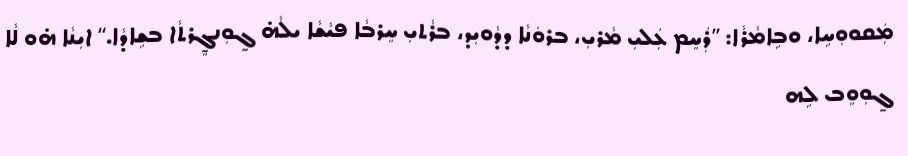ܡܲܩܘܘܼܚܹܐ، ܘܒܹܐܡܵܪܵܐ: ”ܪܲܚܸܡ ܥܲܠܝܼ ܡܵܪܝܼ، ܒܪܘܿܢܵܐ ܕܕܵܘܝܼܕ، ܒܪܵܬ‌ܝܼ ܚܸܪܒܵܐ ܦܝܵܫܵܐ ܝܠܵܗ̇ ܓ̰ܘܼܢܓ̰ܸܪܬܵ‌ܐ ܒܫܹܐܕܵܐ.“ ܐܝܼܢܵܐ ܗ̇ܘ ܠܵܐ ܓ̰ܘܼܘܸܒ ܠܹܗ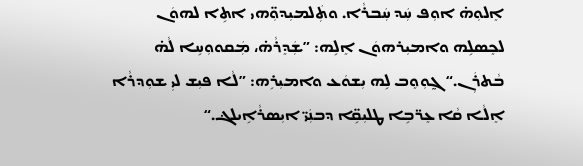ܐܸܠܘܼܗ̇ ܐܘܼܦ ܚܲܕ ܚܲܒܪܵܐ. ܘܬܲܠܡܝܼܕܘܼ̈ܗ‌ܝ ܐܬܹ‌ܐ ܠܗܘܿܢ ܠܟܸܣܠܹܗ ܘܐܡܝܼܪܗܘܿܢ ܐܸܠܹܗ: ”ܫܲܕܸܪܵܗ̇، ܡܲܩܘܘܼܚܹܐ ܠܵܗ̇ ܒܵܬܪܲܢ.“ ܓ̰ܘܼܘܸܒ ܠܹܗ ܝܼܫܘܿܥ ܘܐܡܝܼܪܹܗ: ”ܠܵܐ ܦܝܼܫ ܠܝܼ ܫܘܼܕܪܵܐ ܐܸܠܵܐ ܩܵܐ ܥܸܪ̈ܒܹܐ ܛܠܝܼܩܹ̈ܐ ܕܒܢܲܝ̈ ܐܝܼܣܪܵܐܹܝܠܔ.“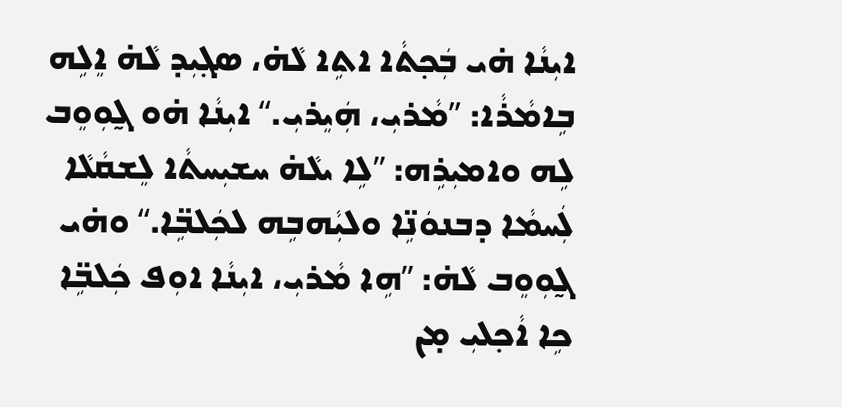ܐܝܼܢܵܐ ܗ̇ܝ ܒܲܟ݂ܬܵ‌ܐ ܐܬܹ‌ܐ ܠܵܗ̇، ܣܓ݂ܝܼܕ ܠܵܗ̇ ܐܸܠܹܗ ܒܹܐܡܵܪܵܐ: ”ܡܵܪܝܼ، ܗܲܝܸܪܝܼ.“ ܐܝܼܢܵܐ ܗ̇ܘ ܓ̰ܘܼܘܸܒ ܠܹܗ ܘܐܡܝܼܪܹܗ: ”ܠܹܐ ܝܠܵܗ̇ ܚܫܝܼܚܬܵ‌ܐ ܠܸܫܩܵܠܵܐ ܠܲܚܡܵܐ ܕܒܢܘܿܢܹ̈ܐ ܘܠܝܼܵܗܒܹܗ ܠܟܲܠܒܹ̈ܐ.“ ܘܗ̇ܝ ܓ̰ܘܼܘܸܒ ܠܵܗ̇: ”ܗܹܐ ܡܵܪܝܼ، ܐܝܼܢܵܐ ܐܘܼܦ ܟܲܠܒܹ̈ܐ ܟܹܐ ܐܵܟ݂ܠܝܼ ܡ̣ܢ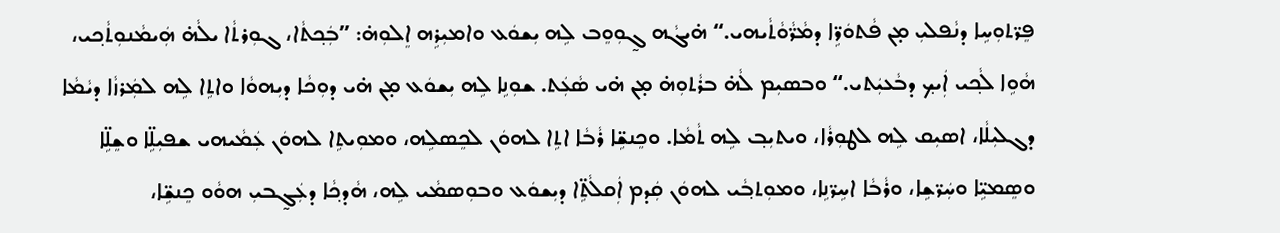ܦܸܪ̈ܬܘܼܚܹܐ ܕܢܵܦܠܝܼ ܡ̣ܢ ܦܵܬܘܿܪܹ̈ܐ ܕܡܵܪ̈ܵܘܵܬܵܝܗ‌ܝ.“ ܗ̇ܝܓܵܗ ܓ̰ܘܼܘܸܒ ܠܹܗ ܝܼܫܘܿܥ ܘܐܡܝܼܪܹܗ ܐܸܠܘܼܗ̇: ”ܒܲܟ݂ܬܵ‌ܐ، ܓܘܼܪܬܵ‌ܐ ܝܠܵܗ̇ ܗܲܝܡܵܢܘܼܬܵܟ݂ܝ، ܗܵܘܹܐ ܠܵܟ݂ܝ ܐܲܝܟ݂ ܕܒܵܥܝܲܬ‌ܝ.“ ܘܒܣܝܼܡ ܠܵܗ̇ ܒܪܵܬܘܼܗ̇ ܡ̣ܢ ܗ̇ܝ ܣܵܥܲܬ. ܫܘܼܢܹܐ ܠܹܗ ܝܼܫܘܿܥ ܡ̣ܢ ܗ̇ܝ ܕܘܼܟܵܐ ܕܝܼܗܘܵܐ ܘܐܬܹ‌ܐ ܠܹܗ ܠܡܲܪܙܵܐ ܕܝܵܡܵܐ ܕܓܠܝܼܠܵܐ، ܐܣܝܼܩ ܠܹܗ ܠܛܘܼܪܵܐ، ܘܝܬܝܼܒ݂ ܠܹܗ ܬܵܡܵܐ. ܘܟܸܢܫܹ̈ܐ ܪܵܒܵܐ ܐܬܹ‌ܐ ܠܗܘܿܢ ܠܟܸܣܠܹܗ، ܘܡܘܼܝܬܹ‌ܐ ܠܗܘܿܢ ܥܲܡܵܝܗ‌ܝ ܫܦܝܼܠܹ̈ܐ ܘܫܸܠܹ̈ܐ ܘܣܸܡܝܹ̈ܐ ܘܚܲܪ̈ܫܹܐ، ܘܪܵܒܵܐ ܐܚܹܪ̈ܢܹܐ، ܘܡܘܼܬܒ݂ܵܝ ܠܗܘܿܢ ܩܲܕܡ ܐܲܩܠܵܬܹ̈‌ܐ ܕܝܼܫܘܿܥ ܘܒܘܼܣܡܵܝ ܠܹܗ، ܗܵܕܟ݂ܵܐ ܕܥܲܓ̰ܒܝܼ ܗܘܵܘ ܟܸܢܫܹ̈ܐ،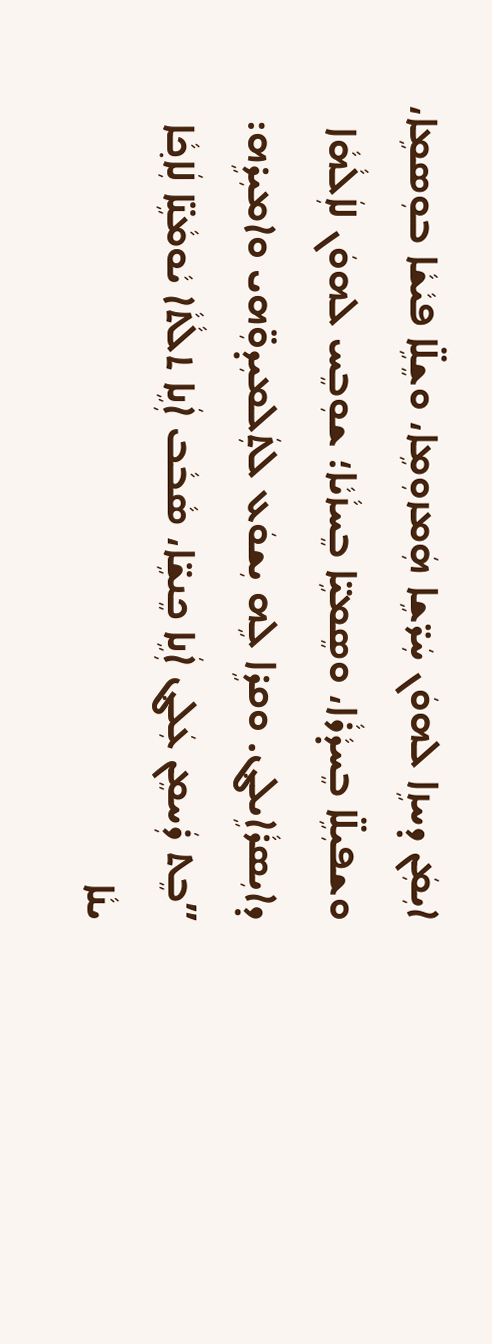ܐܝܼܡܲܢ ܕܚܙܹܐ ܠܗܘܿܢ ܚܲܪ̈ܫܹܐ ܗܲܡܙܘܼܡܹܐ، ܘܫܸܠܹ̈ܐ ܦܝܵܫܵܐ ܒܘܼܣܡܹܐ، ܘܫܦܝܼܠܹ̈ܐ ܒܸܚܕܵܪܵܐ، ܘܣܸܡܝܹ̈ܐ ܒܸܚܙܵܝܵܐ؛ ܫܘܼܒܸܚ ܠܗܘܿܢ ܠܐܲܠܵܗܵܐ ܕܐܝܼܣܪܵܐܹܝܠܔ. ܘܩܪܹܐ ܠܹܗ ܝܼܫܘܿܥ ܠܬܲܠܡܝܼܕܘܼ̈ܗ‌ܝ ܘܐܡܝܼܪܹܗ: ”ܒܸܬ ܪܲܚܡܸܢ ܥܲܠܔ ܐܲܢܹܐ ܟܸܢܫܹ̈ܐ، ܣܵܒܵܒ ܐܲܢܹܐ ܬܠܵܬܵ‌ܐ ܝܵܘܡܵܢܹ̈ܐ ܠܲܐܟ݂ܵܐ ܝܢܵܐ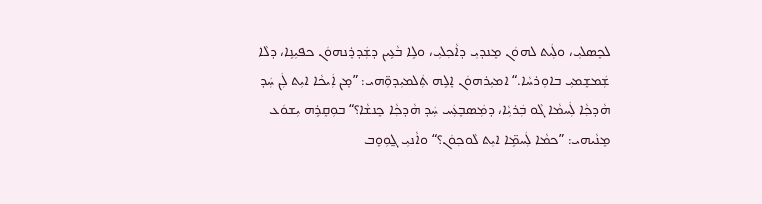ܠܟܸܣܠܝܼ، ܘܠܲܝܬ ܠܗܘܿܢ ܡܸܢܕܝܼ ܕܐܵܟ݂ܠܝܼ، ܘܠܹܐ ܒܵܥܹܝܢ ܕܫܲܕܪܸܢܗܘܿܢ ܟܦܝܼܢܹܐ، ܕܠܵܐ ܫܲܡܫܸܡܝܼ ܒܐܘܼܪܚܵܐ.“ ܐܡܝܼܪܗܘܿܢ ܐܸܠܹܗ ܬܲܠܡܝܼܕܘܼ̈ܗ‌ܝ: ”ܡ̣ܢ ܐܲܝܟܵܐ ܐܝܼܬ ܠܲܢ ܚܲܕ ܗܵܕܟ݂ܵܐ ܠܲܚܡܵܐ ܓܵܘ ܒܲܪܝܼܵܐ، ܕܡܲܣܒܸܥܲܚ ܚܲܕ ܗܵܕܟ݂ܵܐ ܟܸܢܫܵܐ؟“ ܒܘܼܩܸܪܹܗ ܝܼܫܘܿܥ ܡܸܢܵܝܗ‌ܝ: ”ܟܡܵܐ ܠܲܚܡܹ̈ܐ ܐܝܼܬ ܠܵܘܟ݂ܘܿܢ؟“ ܘܐܵܢܝܼ ܓ̰ܘܼܘܸܒ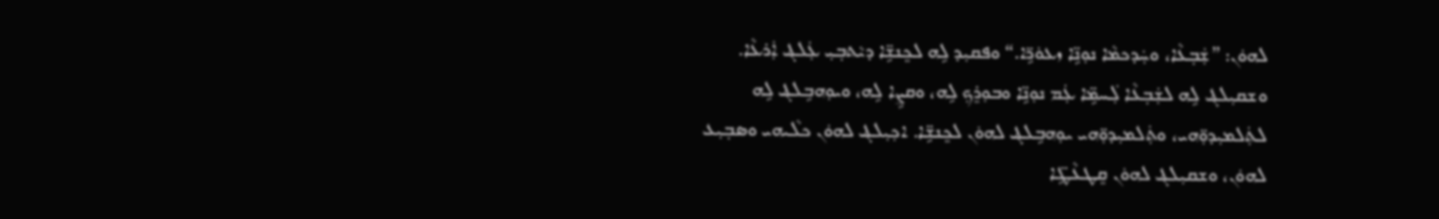ܠܗܘܿܢ: ”ܫܲܒ݂ܥܵܐ، ܘܚܲܕܟܡܵܐ ܢܘܼܢܹ̈ܐ ܙܥܘܿܪܹ̈ܐ.“ ܘܦܩܝܼܕ ܠܹܗ ܠܟܸܢܫܹ̈ܐ ܕܝܵܬܒ݂ܝܼ ܥܲܠܔ ܐܲܪܥܵܐ. ܘܫܩܝܼܠܔ ܠܹܗ ܠܫܲܒ݂ܥܵܐ ܠܲܚܡܹ̈ܐ ܥܲܡ ܢܘܼܢܹ̈ܐ ܘܒܘܼܪܸܟ݂ ܠܹܗ، ܘܩܨܹܐ ܠܹܗ، ܘܝܘܼܗܒܹܠܔ ܠܹܗ ܠܬܲܠܡܝܼܕܘܼ̈ܗ‌ܝ، ܘܬܲܠܡܝܼܕܘܼ̈ܗ‌ܝ ܝܘܼܗܒܹܠܔ ܠܗܘܿܢ ܠܟܸܢܫܹ̈ܐ. ܐܟ݂ܝܼܠܔ ܠܗܘܿܢ ܟܠܵܝܗ‌ܝ ܘܣܒ݂ܝܼܥ ܠܗܘܿܢ، ܘܫܩܝܼܠܔ ܠܗܘܿܢ ܩܸܛܥܵܛܹ̈ܐ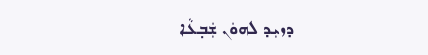ܕܙܝܼܕ ܠܗܘܿܢ ܫܲܒ݂ܥܵܐ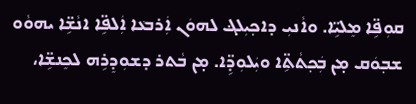ܩܘܼܦܹ̈ܐ ܡܸܠܝܹ̈ܐ. ܘܐܵܢܝܼ ܕܐܟ݂ܝܼܠܔ ܠܗܘܿܢ ܐܲܪܒܥܵܐ ܐܲܠܦܹ̈ܐ ܐܢܵܫܹ̈ܐ ܝܗܘܵܘ ܫܒ݂ܘܿܩ ܡ̣ܢ ܒܲܟ݂ܬܵܬܹ̈‌ܐ ܘܝܲܠܘܼܕܹ̈ܐ. ܡ̣ܢ ܒܵܬܪ ܕܫܘܼܕܸܪܹܗ ܠܟܸܢܫܹ̈ܐ،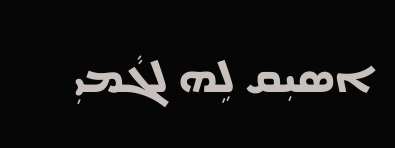ܐܣܝܼܩ ܠܹܗ ܠܓܵܡܝܼ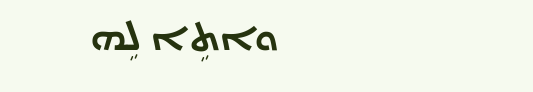ܘܐܬܹ‌ܐ ܠܹܗ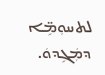ܠܬܚܘܼܡܹ̈ܐ ܕܡܲܓܹܕܘܿ.